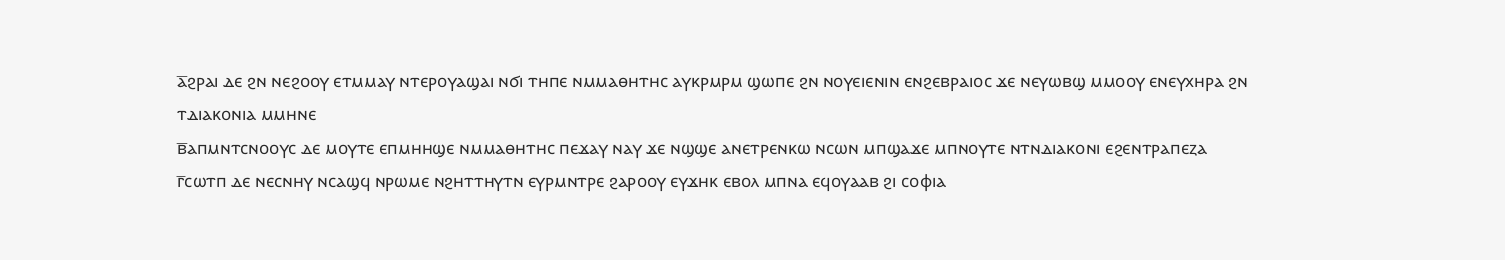ⲁ̅ϩⲣⲁⲓ ⲇⲉ ϩⲛ ⲛⲉϩⲟⲟⲩ ⲉⲧⲙⲙⲁⲩ ⲛⲧⲉⲣⲟⲩⲁϣⲁⲓ ⲛϭⲓ ⲧⲏⲡⲉ ⲛⲙⲙⲁⲑⲏⲧⲏⲥ ⲁⲩⲕⲣⲙⲣⲙ ϣⲱⲡⲉ ϩⲛ ⲛⲟⲩⲉⲓⲉⲛⲓⲛ ⲉⲛϩⲉⲃⲣⲁⲓⲟⲥ ϫⲉ ⲛⲉⲩⲱⲃϣ ⲙⲙⲟⲟⲩ ⲉⲛⲉⲩⲭⲏⲣⲁ ϩⲛ ⲧⲇⲓⲁⲕⲟⲛⲓⲁ ⲙⲙⲏⲛⲉ
ⲃ̅ⲁⲡⲙⲛⲧⲥⲛⲟⲟⲩⲥ ⲇⲉ ⲙⲟⲩⲧⲉ ⲉⲡⲙⲏⲏϣⲉ ⲛⲙⲙⲁⲑⲏⲧⲏⲥ ⲡⲉϫⲁⲩ ⲛⲁⲩ ϫⲉ ⲛϣϣⲉ ⲁⲛⲉⲧⲣⲉⲛⲕⲱ ⲛⲥⲱⲛ ⲙⲡϣⲁϫⲉ ⲙⲡⲛⲟⲩⲧⲉ ⲛⲧⲛⲇⲓⲁⲕⲟⲛⲓ ⲉϩⲉⲛⲧⲣⲁⲡⲉⲍⲁ
ⲅ̅ⲥⲱⲧⲡ ⲇⲉ ⲛⲉⲥⲛⲏⲩ ⲛⲥⲁϣϥ ⲛⲣⲱⲙⲉ ⲛϩⲏⲧⲧⲏⲩⲧⲛ ⲉⲩⲣⲙⲛⲧⲣⲉ ϩⲁⲣⲟⲟⲩ ⲉⲩϫⲏⲕ ⲉⲃⲟⲗ ⲙⲡⲛⲁ ⲉϥⲟⲩⲁⲁⲃ ϩⲓ ⲥⲟⲫⲓⲁ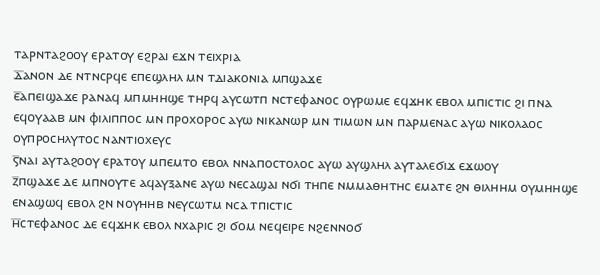ⲧⲁⲣⲛⲧⲁϩⲟⲟⲩ ⲉⲣⲁⲧⲟⲩ ⲉϩⲣⲁⲓ ⲉϫⲛ ⲧⲉⲓⲭⲣⲓⲁ
ⲇ̅ⲁⲛⲟⲛ ⲇⲉ ⲛⲧⲛⲥⲣϥⲉ ⲉⲡⲉϣⲗⲏⲗ ⲙⲛ ⲧⲇⲓⲁⲕⲟⲛⲓⲁ ⲙⲡϣⲁϫⲉ
ⲉ̅ⲁⲡⲉⲓϣⲁϫⲉ ⲣⲁⲛⲁϥ ⲙⲡⲙⲏⲏϣⲉ ⲧⲏⲣϥ ⲁⲩⲥⲱⲧⲡ ⲛⲥⲧⲉⲫⲁⲛⲟⲥ ⲟⲩⲣⲱⲙⲉ ⲉϥϫⲏⲕ ⲉⲃⲟⲗ ⲙⲡⲓⲥⲧⲓⲥ ϩⲓ ⲡⲛⲁ ⲉϥⲟⲩⲁⲁⲃ ⲙⲛ ⲫⲓⲗⲓⲡⲡⲟⲥ ⲙⲛ ⲡⲣⲟⲭⲟⲣⲟⲥ ⲁⲩⲱ ⲛⲓⲕⲁⲛⲱⲣ ⲙⲛ ⲧⲓⲙⲱⲛ ⲙⲛ ⲡⲁⲣⲙⲉⲛⲁⲥ ⲁⲩⲱ ⲛⲓⲕⲟⲗⲁⲟⲥ ⲟⲩⲡⲣⲟⲥⲏⲗⲩⲧⲟⲥ ⲛⲁⲛⲧⲓⲟⲭⲉⲩⲥ
ⲋ̅ⲛⲁⲓ ⲁⲩⲧⲁϩⲟⲟⲩ ⲉⲣⲁⲧⲟⲩ ⲙⲡⲉⲙⲧⲟ ⲉⲃⲟⲗ ⲛⲛⲁⲡⲟⲥⲧⲟⲗⲟⲥ ⲁⲩⲱ ⲁⲩϣⲗⲏⲗ ⲁⲩⲧⲁⲗⲉϭⲓϫ ⲉϫⲱⲟⲩ
ⲍ̅ⲡϣⲁϫⲉ ⲇⲉ ⲙⲡⲛⲟⲩⲧⲉ ⲁϥⲁⲩⲝⲁⲛⲉ ⲁⲩⲱ ⲛⲉⲥⲁϣⲁⲓ ⲛϭⲓ ⲧⲏⲡⲉ ⲛⲙⲙⲁⲑⲏⲧⲏⲥ ⲉⲙⲁⲧⲉ ϩⲛ ⲑⲓⲗⲏⲏⲙ ⲟⲩⲙⲏⲏϣⲉ ⲉⲛⲁϣⲱϥ ⲉⲃⲟⲗ ϩⲛ ⲛⲟⲩⲏⲏⲃ ⲛⲉⲩⲥⲱⲧⲙ ⲛⲥⲁ ⲧⲡⲓⲥⲧⲓⲥ
ⲏ̅ⲥⲧⲉⲫⲁⲛⲟⲥ ⲇⲉ ⲉϥϫⲏⲕ ⲉⲃⲟⲗ ⲛⲭⲁⲣⲓⲥ ϩⲓ ϭⲟⲙ ⲛⲉϥⲉⲓⲣⲉ ⲛϩⲉⲛⲛⲟϭ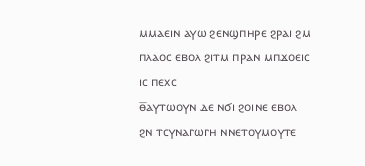ⲙⲙⲁⲉⲓⲛ ⲁⲩⲱ ϩⲉⲛϣⲡⲏⲣⲉ ϩⲣⲁⲓ ϩⲙ ⲡⲗⲁⲟⲥ ⲉⲃⲟⲗ ϩⲓⲧⲙ ⲡⲣⲁⲛ ⲙⲡϫⲟⲉⲓⲥ ⲓⲥ ⲡⲉⲭⲥ
ⲑ̅ⲁⲩⲧⲱⲟⲩⲛ ⲇⲉ ⲛϭⲓ ϩⲟⲓⲛⲉ ⲉⲃⲟⲗ ϩⲛ ⲧⲥⲩⲛⲁⲅⲱⲅⲏ ⲛⲛⲉⲧⲟⲩⲙⲟⲩⲧⲉ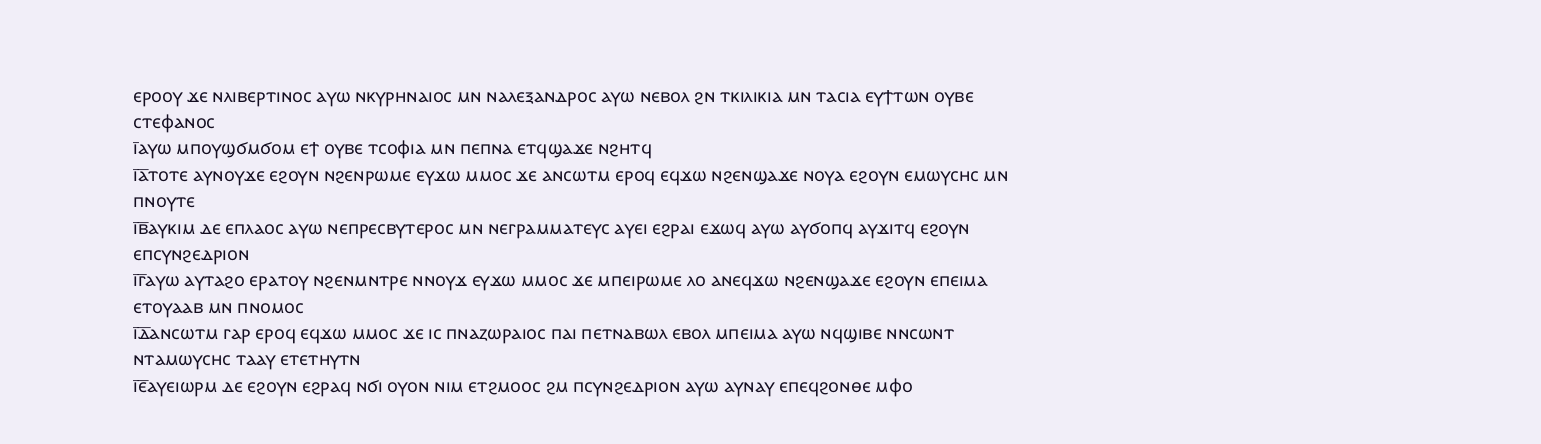ⲉⲣⲟⲟⲩ ϫⲉ ⲛⲗⲓⲃⲉⲣⲧⲓⲛⲟⲥ ⲁⲩⲱ ⲛⲕⲩⲣⲏⲛⲁⲓⲟⲥ ⲙⲛ ⲛⲁⲗⲉⲝⲁⲛⲇⲣⲟⲥ ⲁⲩⲱ ⲛⲉⲃⲟⲗ ϩⲛ ⲧⲕⲓⲗⲓⲕⲓⲁ ⲙⲛ ⲧⲁⲥⲓⲁ ⲉⲩϯⲧⲱⲛ ⲟⲩⲃⲉ ⲥⲧⲉⲫⲁⲛⲟⲥ
ⲓ̅ⲁⲩⲱ ⲙⲡⲟⲩϣϭⲙϭⲟⲙ ⲉϯ ⲟⲩⲃⲉ ⲧⲥⲟⲫⲓⲁ ⲙⲛ ⲡⲉⲡⲛⲁ ⲉⲧϥϣⲁϫⲉ ⲛϩⲏⲧϥ
ⲓ̅ⲁ̅ⲧⲟⲧⲉ ⲁⲩⲛⲟⲩϫⲉ ⲉϩⲟⲩⲛ ⲛϩⲉⲛⲣⲱⲙⲉ ⲉⲩϫⲱ ⲙⲙⲟⲥ ϫⲉ ⲁⲛⲥⲱⲧⲙ ⲉⲣⲟϥ ⲉϥϫⲱ ⲛϩⲉⲛϣⲁϫⲉ ⲛⲟⲩⲁ ⲉϩⲟⲩⲛ ⲉⲙⲱⲩⲥⲏⲥ ⲙⲛ ⲡⲛⲟⲩⲧⲉ
ⲓ̅ⲃ̅ⲁⲩⲕⲓⲙ ⲇⲉ ⲉⲡⲗⲁⲟⲥ ⲁⲩⲱ ⲛⲉⲡⲣⲉⲥⲃⲩⲧⲉⲣⲟⲥ ⲙⲛ ⲛⲉⲅⲣⲁⲙⲙⲁⲧⲉⲩⲥ ⲁⲩⲉⲓ ⲉϩⲣⲁⲓ ⲉϫⲱϥ ⲁⲩⲱ ⲁⲩϭⲟⲡϥ ⲁⲩϫⲓⲧϥ ⲉϩⲟⲩⲛ ⲉⲡⲥⲩⲛϩⲉⲇⲣⲓⲟⲛ
ⲓ̅ⲅ̅ⲁⲩⲱ ⲁⲩⲧⲁϩⲟ ⲉⲣⲁⲧⲟⲩ ⲛϩⲉⲛⲙⲛⲧⲣⲉ ⲛⲛⲟⲩϫ ⲉⲩϫⲱ ⲙⲙⲟⲥ ϫⲉ ⲙⲡⲉⲓⲣⲱⲙⲉ ⲗⲟ ⲁⲛⲉϥϫⲱ ⲛϩⲉⲛϣⲁϫⲉ ⲉϩⲟⲩⲛ ⲉⲡⲉⲓⲙⲁ ⲉⲧⲟⲩⲁⲁⲃ ⲙⲛ ⲡⲛⲟⲙⲟⲥ
ⲓ̅ⲇ̅ⲁⲛⲥⲱⲧⲙ ⲅⲁⲣ ⲉⲣⲟϥ ⲉϥϫⲱ ⲙⲙⲟⲥ ϫⲉ ⲓⲥ ⲡⲛⲁⲍⲱⲣⲁⲓⲟⲥ ⲡⲁⲓ ⲡⲉⲧⲛⲁⲃⲱⲗ ⲉⲃⲟⲗ ⲙⲡⲉⲓⲙⲁ ⲁⲩⲱ ⲛϥϣⲓⲃⲉ ⲛⲛⲥⲱⲛⲧ ⲛⲧⲁⲙⲱⲩⲥⲏⲥ ⲧⲁⲁⲩ ⲉⲧⲉⲧⲏⲩⲧⲛ
ⲓ̅ⲉ̅ⲁⲩⲉⲓⲱⲣⲙ ⲇⲉ ⲉϩⲟⲩⲛ ⲉϩⲣⲁϥ ⲛϭⲓ ⲟⲩⲟⲛ ⲛⲓⲙ ⲉⲧϩⲙⲟⲟⲥ ϩⲙ ⲡⲥⲩⲛϩⲉⲇⲣⲓⲟⲛ ⲁⲩⲱ ⲁⲩⲛⲁⲩ ⲉⲡⲉϥϩⲟⲛⲑⲉ ⲙⲫⲟ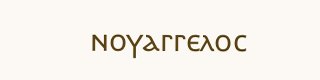ⲛⲟⲩⲁⲅⲅⲉⲗⲟⲥ